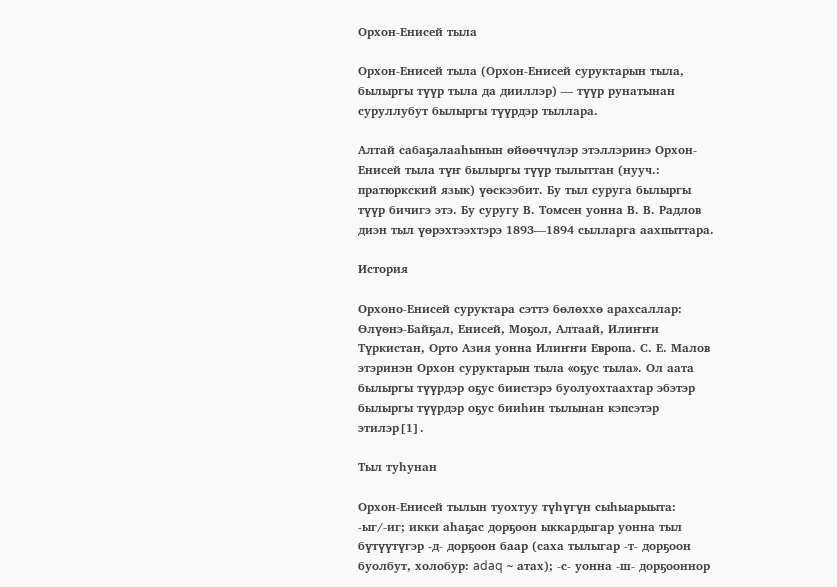Орхон-Енисей тыла

Орхон-Енисей тыла (Орхон-Енисей суруктарын тыла, былыргы түүр тыла да дииллэр) — түүр рунатынан суруллубут былыргы түүрдэр тыллара.

Алтай сабаҕалааһынын өйөөччүлэр этэллэринэ Орхон-Енисей тыла түҥ былыргы түүр тылыттан (нууч.: пратюркский язык) үөскээбит. Бу тыл суруга былыргы түүр бичигэ этэ. Бу суругу В. Томсен уонна В. В. Радлов диэн тыл үөрэхтээхтэрэ 1893—1894 сылларга аахпыттара.

История

Орхоно-Енисей суруктара сэттэ бөлөххө арахсаллар: Өлүөнэ-Байҕал, Енисей, Моҕол, Алтаай, Илиҥҥи Түркистан, Орто Азия уонна Илиҥҥи Европа. С. Е. Малов этэринэн Орхон суруктарын тыла «оҕус тыла». Ол аата былыргы түүрдэр оҕус биистэрэ буолуохтаахтар эбэтэр былыргы түүрдэр оҕус бииһин тылынан кэпсэтэр этилэр[1].

Тыл туһунан

Орхон-Енисей тылын туохтуу түһүгүн сыһыарыыта: -ыг/-иг; икки аһаҕас дорҕоон ыккардыгар уонна тыл бүтүүтүгэр -д- дорҕоон баар (саха тылыгар -т- дорҕоон буолбут, холобур: adaq ~ атах); -с- уонна -ш- дорҕооннор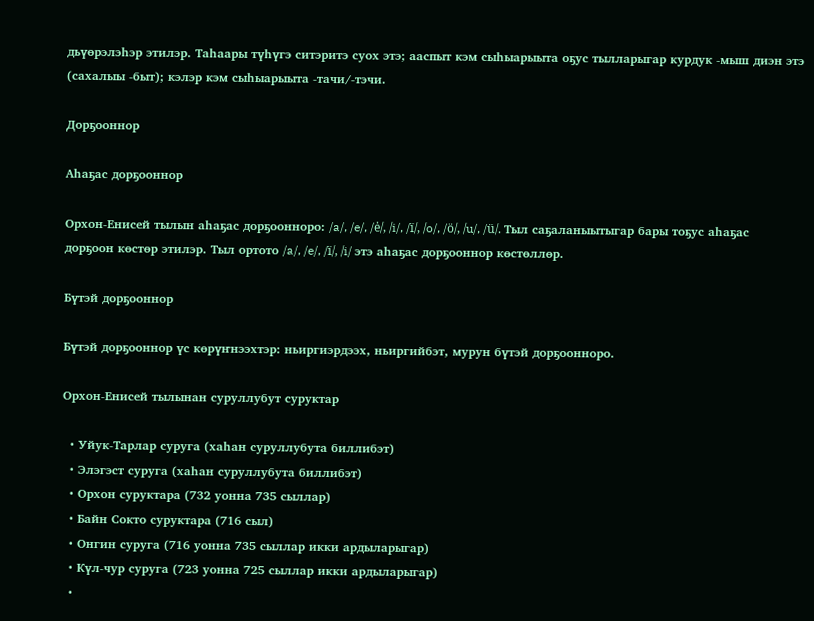дьүөрэлэһэр этилэр. Таһаары түһүгэ ситэритэ суох этэ; ааспыт кэм сыһыарыыта оҕус тылларыгар курдук -мыш диэн этэ (сахалыы -быт); кэлэр кэм сыһыарыыта -тачи/-тэчи.

Дорҕооннор

Аһаҕас дорҕооннор

Орхон-Енисей тылын аһаҕас дорҕоонноро: /a/, /e/, /ė/, /i/, /ï/, /o/, /ö/, /u/, /ü/. Тыл саҕаланыытыгар бары тоҕус аһаҕас дорҕоон көстөр этилэр. Тыл ортото /a/, /e/, /ï/, /i/ этэ аһаҕас дорҕооннор көстөллөр.

Бүтэй дорҕооннор

Бүтэй дорҕооннор үс көрүҥнээхтэр: ньиргиэрдээх, ньиргийбэт, мурун бүтэй дорҕоонноро.

Орхон-Енисей тылынан суруллубут суруктар

  • Уйук-Тарлар суруга (хаһан суруллубута биллибэт)
  • Элэгэст суруга (хаһан суруллубута биллибэт)
  • Орхон суруктара (732 уонна 735 сыллар)
  • Байн Сокто суруктара (716 сыл)
  • Онгин суруга (716 уонна 735 сыллар икки ардыларыгар)
  • Күл-чур суруга (723 уонна 725 сыллар икки ардыларыгар)
  •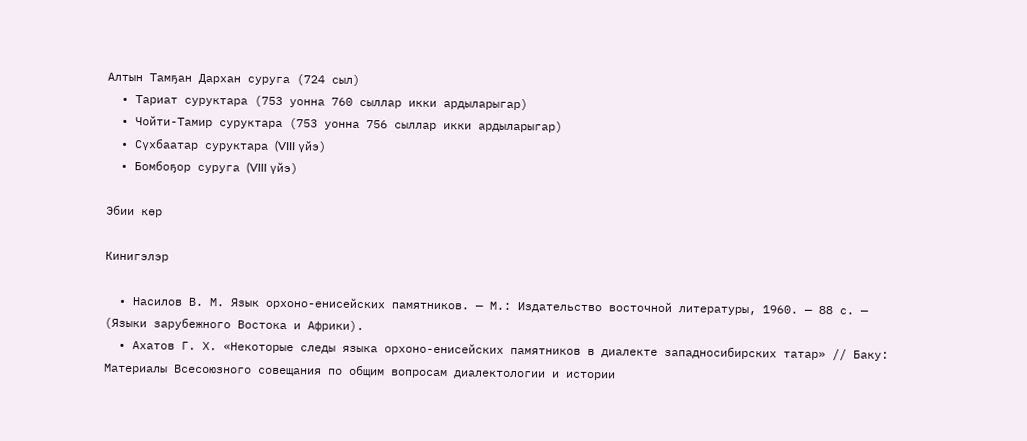Алтын Тамҕан Дархан суруга (724 сыл)
  • Тариат суруктара (753 уонна 760 сыллар икки ардыларыгар)
  • Чойти-Тамир суруктара (753 уонна 756 сыллар икки ардыларыгар)
  • Сүхбаатар суруктара (VIII үйэ)
  • Бомбоҕор суруга (VIII үйэ)

Эбии көр

Кинигэлэр

  • Насилов В. М. Язык орхоно-енисейских памятников. — М.: Издательство восточной литературы, 1960. — 88 с. — (Языки зарубежного Востока и Африки).
  • Ахатов Г. Х. «Некоторые следы языка орхоно-енисейских памятников в диалекте западносибирских татар» // Баку: Материалы Всесоюзного совещания по общим вопросам диалектологии и истории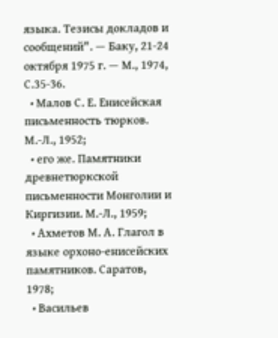языка. Тезисы докладов и сообщений". — Баку, 21-24 октября 1975 г. — М., 1974, С.35-36.
  • Малов С. Е. Енисейская письменность тюрков. М.-Л., 1952;
  • его же. Памятники древнетюркской письменности Монголии и Киргизии. М.-Л., 1959;
  • Ахметов М. А. Глагол в языке орхоно-енисейских памятников. Саратов, 1978;
  • Васильев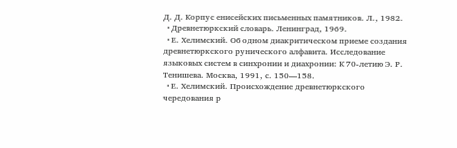Д. Д. Корпус енисейских письменных памятников. Л., 1982.
  • Древнетюркский словарь. Ленинград, 1969.
  • Е. Хелимский. Об одном диакритическом приеме создания древнетюркского рунического алфавита. Исследование языковых систем в синхронии и диахронии: К 70-летию Э. Р. Тенишева. Москва, 1991, с. 150—158.
  • Е. Хелимский. Происхождение древнетюркского чередования р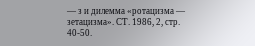— з и дилемма «ротацизма — зетацизма». СТ. 1986, 2, стр. 40-50.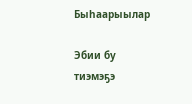Быһаарыылар

Эбии бу тиэмэҕэ